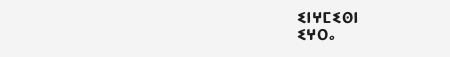ⵉⵏⵖⵎⵉⵙⵏ
ⵉⵖⵔⴰ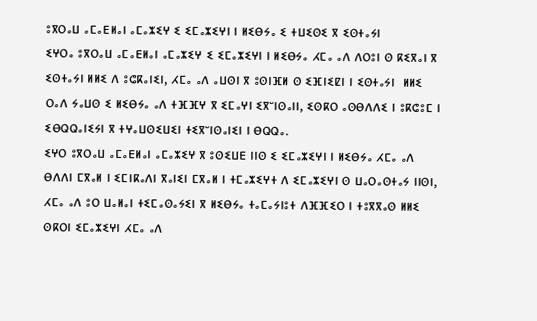ⵓⴳⵔⴰⵡ ⴰⵎⴰⴹⵍⴰⵏ ⴰⵎⴰⵣⵉⵖ ⵉ ⵉⵎⴰⵣⵉⵖⵏ ⵏ ⵍⵉⴱⵢⴰ ⵉ ⵜⵡⵉⵙⵉ ⴳ ⵉⵙⵜⴰⵢⵏ
ⵉⵖⵔⴰ ⵓⴳⵔⴰⵡ ⴰⵎⴰⴹⵍⴰⵏ ⴰⵎⴰⵣⵉⵖ ⵉ ⵉⵎⴰⵣⵉⵖⵏ ⵏ ⵍⵉⴱⵢⴰ ⵃⵎⴰ ⴰⴷ ⴷⵔⵓⵏ ⵙ ⴽⵉⴳⴰⵏ ⴳ ⵉⵙⵜⴰⵢⵏ ⵍⵍⵉ ⴷ ⵓⵛⴽⴰⵏⵉⵏ, ⵃⵎⴰ ⴰⴷ ⴰⵡⵙⵏ ⴳ ⵓⵙⵏⴼⵍ ⵙ ⵉⴼⵏⵉⵇⵏ ⵏ ⵉⵙⵜⴰⵢⵏ  ⵍⵍⵉ ⵔⴰⴷ ⵢⴰⵡⵙ ⵉ ⵍⵉⴱⵢⴰ ⴰⴷ ⵜⴼⴼⵖ ⴳ ⵉⵎⴰⵖⵏ ⵉⴳⵯⵏⵙⴰⵏⵏ, ⵉⵙⴽⵔ ⴰⵙⴱⴷⴷⵉ ⵏ ⵓⴽⵛⵓⵎ ⵏ ⵉⴱⵕⵕⴰⵏⵉⵢⵏ ⴳ ⵜⵖⴰⵡⵙⵉⵡⵉⵏ ⵜⵉⴳⵯⵏⵙⴰⵏⵉⵏ ⵏ ⴱⵕⵕⴰ.
ⵉⵖⵔ ⵓⴳⵔⴰⵡ ⴰⵎⴰⴹⵍⴰⵏ ⴰⵎⴰⵣⵉⵖ ⴳ ⵓⵙⵉⵡⴹ ⵏⵏⵙ ⵉ ⵉⵎⴰⵣⵉⵖⵏ ⵏ ⵍⵉⴱⵢⴰ ⵃⵎⴰ ⴰⴷ ⴱⴷⴷⵏ ⵎⴳⴰⵍ ⵏ ⵉⵎⵏⴽⴰⴷⵏ ⴳⴰⵏⵉⵏ ⵎⴳⴰⵍ ⵏ ⵜⵎⴰⵣⵉⵖⵜ ⴷ ⵉⵎⴰⵣⵉⵖⵏ ⵙ ⵡⴰⵔⴰⵙⵜⴰⵢ ⵏⵏⵙⵏ, ⵃⵎⴰ ⴰⴷ ⵓⵔ ⵡⴰⵍⴰⵏ ⵜⵉⵎⴰⵙⴰⵢⵉⵏ ⴳ ⵍⵉⴱⵢⴰ ⵜⴰⵎⴰⵢⵏⵓⵜ ⴷⴼⴼⵉⵔ ⵏ ⵜⵓⴳⴳⴰⵙ ⵍⵍⵉ ⵙⴽⵔⵏ ⵉⵎⴰⵣⵉⵖⵏ ⵃⵎⴰ ⴰⴷ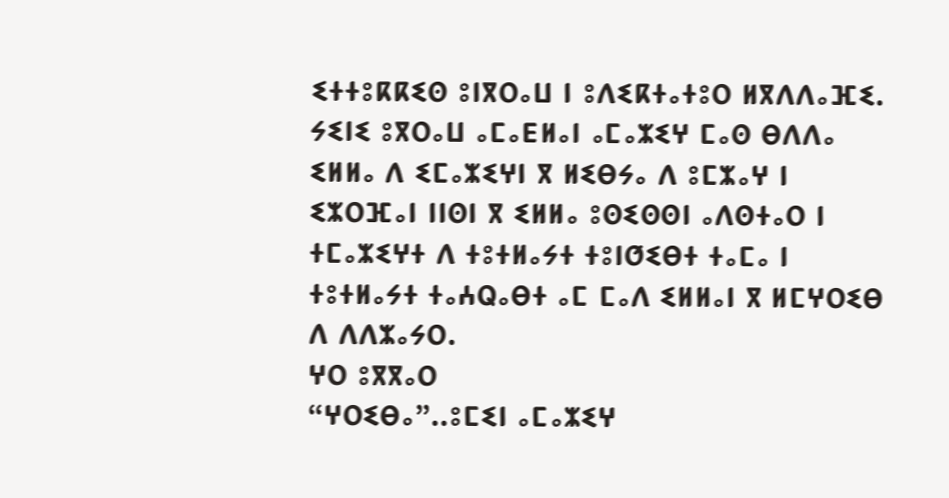ⵉⵜⵜⵓⴽⴽⵉⵙ ⵓⵏⴳⵔⴰⵡ ⵏ ⵓⴷⵉⴽⵜⴰⵜⵓⵔ ⵍⴳⴷⴷⴰⴼⵉ.
ⵢⵉⵏⵉ ⵓⴳⵔⴰⵡ ⴰⵎⴰⴹⵍⴰⵏ ⴰⵎⴰⵣⵉⵖ ⵎⴰⵙ ⴱⴷⴷⴰ ⵉⵍⵍⴰ ⴷ ⵉⵎⴰⵣⵉⵖⵏ ⴳ ⵍⵉⴱⵢⴰ ⴷ ⵓⵎⵣⴰⵖ ⵏ ⵉⵣⵔⴼⴰⵏ ⵏⵏⵙⵏ ⴳ ⵉⵍⵍⴰ ⵓⵙⵉⵙⵙⵏ ⴰⴷⵙⵜⴰⵔ ⵏ ⵜⵎⴰⵣⵉⵖⵜ ⴷ ⵜⵓⵜⵍⴰⵢⵜ ⵜⵓⵏⵚⵉⴱⵜ ⵜⴰⵎⴰ ⵏ ⵜⵓⵜⵍⴰⵢⵜ ⵜⴰⵄⵕⴰⴱⵜ ⴰⵎ ⵎⴰⴷ ⵉⵍⵍⴰⵏ ⴳ ⵍⵎⵖⵔⵉⴱ ⴷ ⴷⴷⵣⴰⵢⵔ.
ⵖⵔ ⵓⴳⴳⴰⵔ
“ⵖⵔⵉⴱⴰ”..ⵓⵎⵉⵏ ⴰⵎⴰⵣⵉⵖ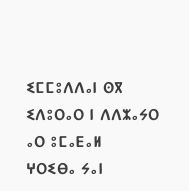ⵉⵎⵎⵓⴷⴷⴰⵏ ⵙⴳ ⵉⴷⵓⵔⴰⵔ ⵏ ⴷⴷⵣⴰⵢⵔ ⴰⵔ ⵓⵎⴰⴹⴰⵍ
ⵖⵔⵉⴱⴰ ⵢⴰⵏ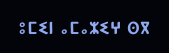ⵓⵎⵉⵏ ⴰⵎⴰⵣⵉⵖ ⵙⴳ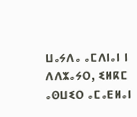ⵡⴰⵢⴷⴰ ⴰⵎⴷⵏⴰⵏ ⵏ ⴷⴷⵣⴰⵢⵔ, ⵉⵍⴽⵎ ⴰⵙⵡⵉⵔ ⴰⵎⴰⴹⵍⴰⵏ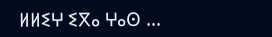ⵍⵍⵉⵖ ⵉⴳⴰ ⵖⴰⵙ ...